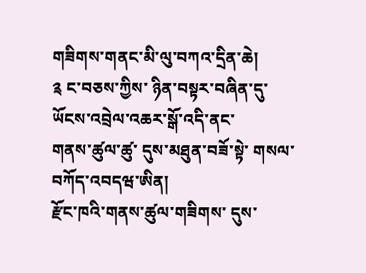གཟིགས་གནང་མི་ལུ་བཀའ་དྲིན་ཆེ།
༉ ང་བཅས་ཀྱིས་ ཉིན་བསྟར་བཞིན་དུ་
ཡོངས་འབྲེལ་འཆར་སྒོ་འདི་ནང་
གནས་ཚུལ་ཚུ་ དུས་མཐུན་བཟོ་སྟེ་ གསལ་བཀོད་འབདཝ་ཨིན།
རྫོང་ཁའི་གནས་ཚུལ་གཟིགས་ དུས་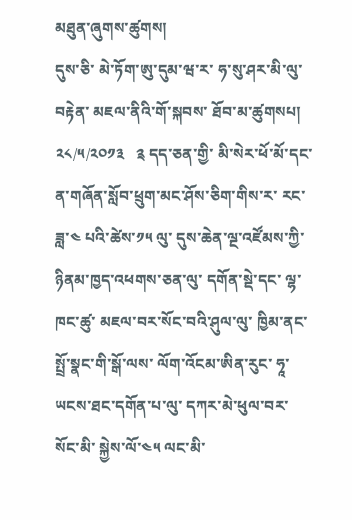མཐུན་ཞུགས་ཚུགས།
དུས་ཅི་ མེ་ཏོག་ཨུ་དུམ་ཝ་ར་ ཧ་སུ་ཤར་མི་ལུ་བརྟེན་ མཇལ་ནིའི་གོ་སྐབས་ ཐོབ་མ་ཚུགསཔ།
༢༨/༥/༢༠༡༣   ༉ དད་ཅན་གྱི་ མི་སེར་ཕོ་མོ་དང་ ན་གཞོན་སློབ་ཕྲུག་མང་ཤོས་ཅིག་གིས་ར་ རང་ཟླ་༤ པའི་ཚེས་༡༥ ལུ་ དུས་ཆེན་ལྔ་འཛོམས་ཀྱི་ ཉིནམ་ཁྱད་འཕགས་ཅན་ལུ་ དགོན་སྡེ་དང་ ལྷ་ཁང་ཚུ་ མཇལ་བར་སོང་བའི་ཤུལ་ལུ་ ཁྱིམ་ནང་སྤྲོ་སྣང་གི་སྒོ་ལས་ ལོག་འོངམ་ཨིན་རུང་ ཧཱ་ཡངས་ཐང་དགོན་པ་ལུ་ དཀར་མེ་ཕུལ་བར་སོང་མི་ སྐྱེས་ལོ་༤༥ ལང་མི་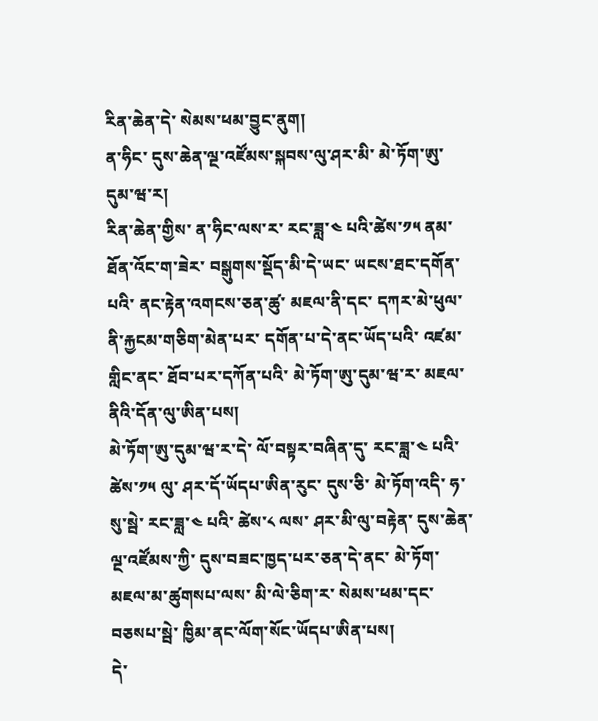རིན་ཆེན་དེ་ སེམས་ཕམ་བྱུང་ནུག།
ན་ཧིང་ དུས་ཆེན་ལྔ་འཛོམས་སྐབས་ལུ་ཤར་མི་ མེ་ཏོག་ཨུ་དུམ་ཝ་ར།
རིན་ཆེན་གྱིས་ ན་ཧིང་ལས་ར་ རང་ཟླ་༤ པའི་ཚེས་༡༥ ནམ་ཐོན་འོང་ག་ཟེར་ བསྒུགས་སྡོད་མི་དེ་ཡང་ ཡངས་ཐང་དགོན་པའི་ ནང་རྟེན་འགངས་ཅན་ཚུ་ མཇལ་ནི་དང་ དཀར་མེ་ཕུལ་ནི་རྐྱངམ་གཅིག་མེན་པར་ དགོན་པ་དེ་ནང་ཡོད་པའི་ འཛམ་གླིང་ནང་ ཐོབ་པར་དཀོན་པའི་ མེ་ཏོག་ཨུ་དུམ་ཝ་ར་ མཇལ་ནིའི་དོན་ལུ་ཨིན་པས།
མེ་ཏོག་ཨུ་དུམ་ཝ་ར་དེ་ ལོ་བསྟར་བཞིན་དུ་ རང་ཟླ་༤ པའི་ཚེས་༡༥ ལུ་ ཤར་དོ་ཡོདཔ་ཨིན་རུང་ དུས་ཅི་ མེ་ཏོག་འདི་ ཧ་སུ་སྦེ་ རང་ཟླ་༤ པའི་ ཚེས་༨ ལས་ ཤར་མི་ལུ་བརྟེན་ དུས་ཆེན་ལྔ་འཛོམས་ཀྱི་ དུས་བཟང་ཁྱད་པར་ཅན་དེ་ནང་ མེ་ཏོག་མཇལ་མ་ཚུགསཔ་ལས་ མི་ལེ་ཅིག་ར་ སེམས་ཕམ་དང་བཅསཔ་སྦེ་ ཁྱིམ་ནང་ལོག་སོང་ཡོདཔ་ཨིན་པས།
དེ་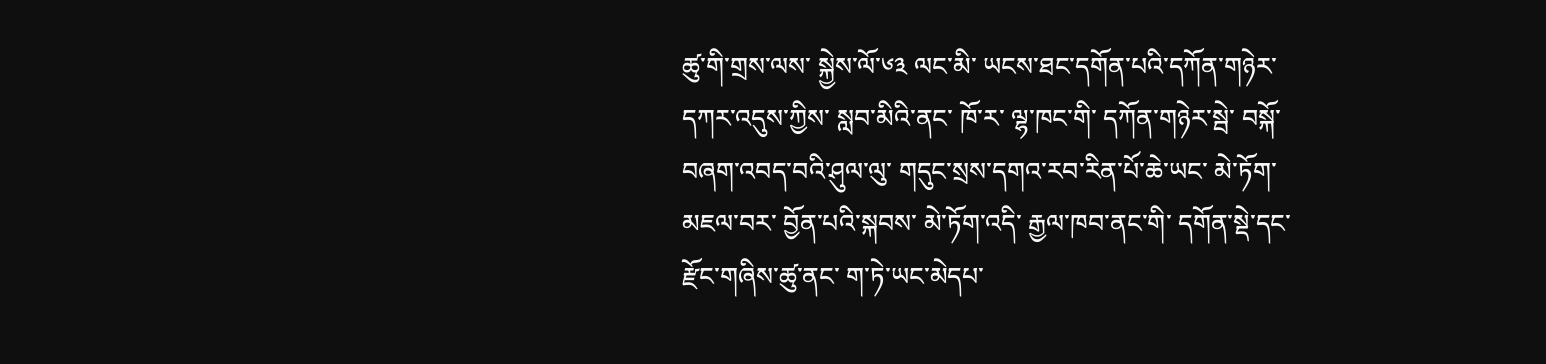ཚུ་གི་གྲས་ལས་ སྐྱེས་ལོ་༦༣ ལང་མི་ ཡངས་ཐང་དགོན་པའི་དཀོན་གཉེར་ དཀར་འདུས་ཀྱིས་ སླབ་མིའི་ནང་ ཁོ་ར་ ལྷ་ཁང་གི་ དཀོན་གཉེར་སྦེ་ བསྐོ་བཞག་འབད་བའི་ཤུལ་ལུ་ གདུང་སྲས་དགའ་རབ་རིན་པོ་ཆེ་ཡང་ མེ་ཏོག་མཇལ་བར་ བྱོན་པའི་སྐབས་ མེ་ཏོག་འདི་ རྒྱལ་ཁབ་ནང་གི་ དགོན་སྡེ་དང་ རྫོང་གཞིས་ཚུ་ནང་ ག་ཏེ་ཡང་མེདཔ་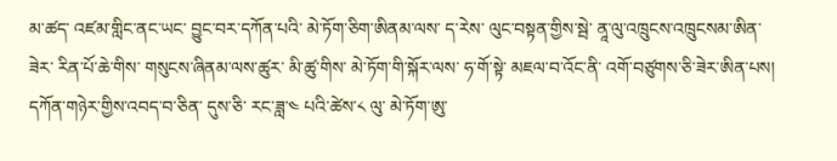མ་ཚད་ འཛམ་གླིང་ནང་ཡང་ བྱུང་བར་དཀོན་པའི་ མེ་ཏོག་ཅིག་ཨིནམ་ལས་ ད་རེས་ ལུང་བསྟན་གྱིས་སྦེ་ ནཱ་ལུ་འཁྲུངས་འཁྲུངསམ་ཨིན་ཟེར་ རིན་པོ་ཆེ་གིས་ གསུངས་ཞིནམ་ལས་ཚུར་ མི་ཚུ་གིས་ མེ་ཏོག་གི་སྐོར་ལས་ ཧ་གོ་སྟེ་ མཇལ་བ་འོང་ནི་ འགོ་བཙུགས་ཅི་ཟེར་ཨིན་པས།
དཀོན་གཉེར་གྱིས་འབད་བ་ཅིན་ དུས་ཅི་ རང་ཟླ་༤ པའི་ཚེས་༨ ལུ་ མེ་ཏོག་ཨུ་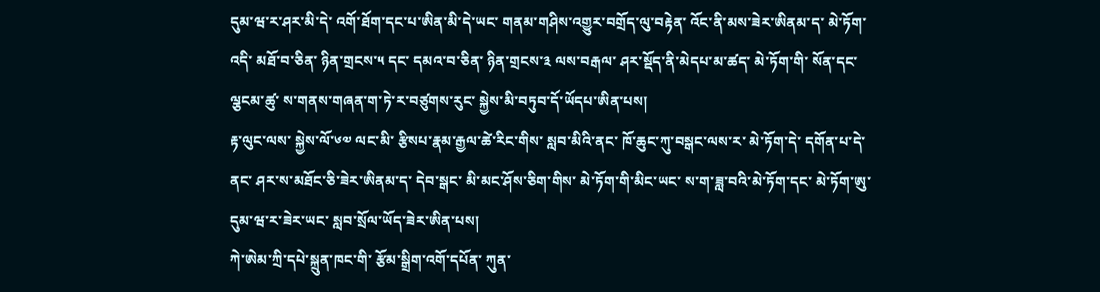དུམ་ཝ་ར་ཤར་མི་དེ་ འགོ་ཐོག་དང་པ་ཨིན་མི་དེ་ཡང་ གནམ་གཤིས་འགྱུར་བགྲོད་ལུ་བརྟེན་ འོང་ནི་མས་ཟེར་ཨིནམ་ད་ མེ་ཏོག་འདི་ མཐོ་བ་ཅིན་ ཉིན་གྲངས་༥ དང་ དམའ་བ་ཅིན་ ཉིན་གྲངས་༣ ལས་བརྒལ་ ཤར་སྡོད་ནི་མེདཔ་མ་ཚད་ མེ་ཏོག་གི་ སོན་དང་ལྕངམ་ཚུ་ ས་གནས་གཞན་ག་ཏེ་ར་བཙུགས་རུང་ སྐྱེས་མི་བཏུབ་དོ་ཡོདཔ་ཨིན་པས།
རྟ་ལུང་ལས་ སྐྱེས་ལོ་༦༧ ལང་མི་ རྩིསཔ་རྣམ་རྒྱལ་ཚེ་རིང་གིས་ སླབ་མིའི་ནང་ ཁོ་ཆུང་ཀུ་བསྒང་ལས་ར་ མེ་ཏོག་དེ་ དགོན་པ་དེ་ནང་ ཤར་ས་མཐོང་ཅི་ཟེར་ཨིནམ་ད་ དེབ་སྒང་ མི་མང་ཤོས་ཅིག་གིས་ མེ་ཏོག་གི་མིང་ཡང་ ས་ག་ཟླ་བའི་མེ་ཏོག་དང་ མེ་ཏོག་ཨུ་དུམ་ཝ་ར་ཟེར་ཡང་ སླབ་སྲོལ་ཡོད་ཟེར་ཨིན་པས།
ཀེ་ཨེམ་ཀྲི་དཔེ་སྐྲུན་ཁང་གི་ རྩོམ་སྒྲིག་འགོ་དཔོན་ ཀུན་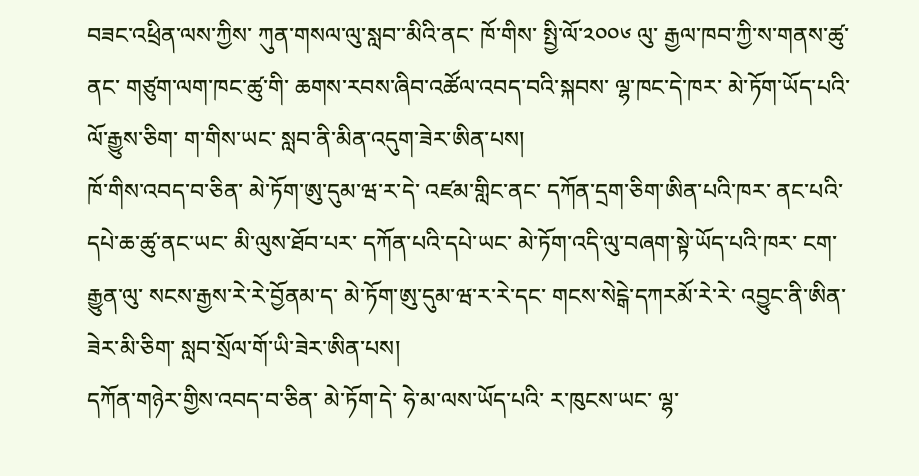བཟང་འཕྲིན་ལས་ཀྱིས་ ཀུན་གསལ་ལུ་སླབ་་མིའི་ནང་ ཁོ་གིས་ སྤྱི་ལོ་༢༠༠༦ ལུ་ རྒྱལ་ཁབ་ཀྱི་ས་གནས་ཚུ་ནང་ གཙུག་ལག་ཁང་ཚུ་གི་ ཆགས་རབས་ཞིབ་འཚོལ་འབད་བའི་སྐབས་ ལྷ་ཁང་དེ་ཁར་ མེ་ཏོག་ཡོད་པའི་ ལོ་རྒྱུས་ཅིག་ ག་གིས་ཡང་ སླབ་ནི་མིན་འདུག་ཟེར་ཨིན་པས།
ཁོ་གིས་འབད་བ་ཅིན་ མེ་ཏོག་ཨུ་དུམ་ཝ་ར་དེ་ འཛམ་གླིང་ནང་ དཀོན་དྲག་ཅིག་ཨིན་པའི་ཁར་ ནང་པའི་དཔེ་ཆ་ཚུ་ནང་ཡང་ མི་ལུས་ཐོབ་པར་ དཀོན་པའི་དཔེ་ཡང་ མེ་ཏོག་འདི་ལུ་བཞག་སྟེ་ཡོད་པའི་ཁར་ ངག་རྒྱུན་ལུ་ སངས་རྒྱས་རེ་རེ་བྱོནམ་ད་ མེ་ཏོག་ཨུ་དུམ་ཝ་ར་རེ་དང་ གངས་སེངྒེ་དཀརམོ་རེ་རེ་ འབྱུང་ནི་ཨིན་ཟེར་མི་ཅིག་ སླབ་སྲོལ་གོ་ཡི་ཟེར་ཨིན་པས།
དཀོན་གཉེར་གྱིས་འབད་བ་ཅིན་ མེ་ཏོག་དེ་ ཧེ་མ་ལས་ཡོད་པའི་ ར་ཁུངས་ཡང་ ལྷ་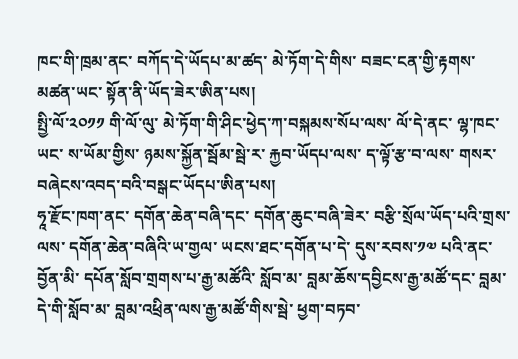ཁང་གི་ཁྲམ་ནང་ བཀོད་དེ་ཡོདཔ་མ་ཚད་ མེ་ཏོག་དེ་གིས་ བཟང་ངན་གྱི་རྟགས་མཚན་ཡང་ སྟོན་ནི་ཡོད་ཟེར་ཨིན་པས།
སྤྱི་ལོ་༢༠༡༡ གི་ལོ་ལུ་ མེ་ཏོག་གི་ཤིང་ཕྱེད་ཀ་བསྐམས་སོཔ་ལས་ ལོ་དེ་ནང་ ལྷ་ཁང་ཡང་ ས་ཡོམ་གྱིས་ ཉམས་སྐྱོན་སྦོམ་སྦེ་ར་ རྐྱབ་ཡོདཔ་ལས་ ད་ལྟོ་རྩ་བ་ལས་ གསར་བཞེངས་འབད་བའི་བསྒང་ཡོདཔ་ཨིན་པས།
ཧཱ་རྫོང་ཁག་ནང་ དགོན་ཆེན་བཞི་དང་ དགོན་ཆུང་བཞི་ཟེར་ བརྩི་སྲོལ་ཡོད་པའི་གྲས་ལས་ དགོན་ཆེན་བཞིའི་ཡ་གྱལ་ ཡངས་ཐང་དགོན་པ་དེ་ དུས་རབས་༡༧ པའི་ནང་བྱོན་མི་ དཔོན་སློབ་གྲགས་པ་རྒྱ་མཚོའི་ སློབ་མ་ བླམ་ཆོས་དབྱིངས་རྒྱ་མཚོ་དང་ བླམ་དེ་གི་སློབ་མ་ བླམ་འཕྲིན་ལས་རྒྱ་མཚོ་གིས་སྦེ་ ཕྱག་བཏབ་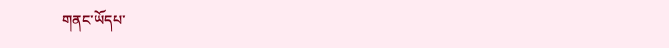གནང་ཡོདཔ་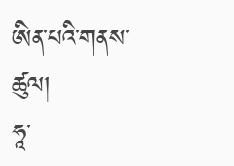ཨིན་པའི་གནས་ཚུལ།
ཧཱ་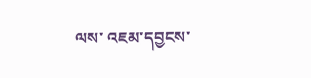ལས་ འཇམ་དབྱངས་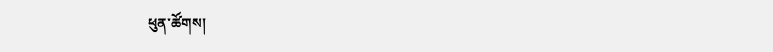ཕུན་ཚོགས།